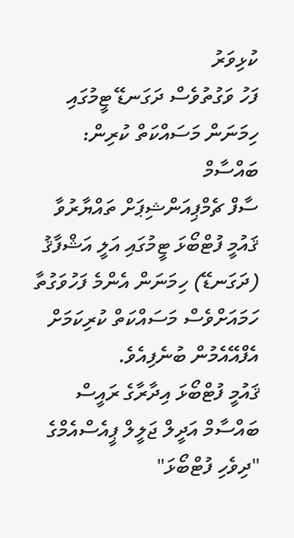ކުޅިވަރު
ފަހު ވަގުތުވެސް ދަގަނޑޭ ޓީމުގައި ހިމަނަން މަސައްކަތް ކުރިން: ބައްސާމް
ސާފް ޗެމްޕިއަންޝިޕަށް ތައްޔާރުވާ ޤައުމީ ފުޓްބޯޅަ ޓީމުގައި އަލީ އަޝްފާޤު (ދަގަނޑޭ) ހިމަނަން އެންމެ ފަހުވަގުތާ ހަމައަށްވެސް މަސައްކަތް ކުރިކަމަށް އެފްއޭއެމުން ބުނެފިއެވެ.
ޤައުމީ ފުޓްބޯޅަ އިދާރާގެ ރައީސް ބައްސާމް އަދީލް ޖަލީލް ޕީއެސްއެމްގެ "ދިވެހި ފުޓްބޯޅަ"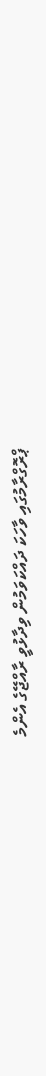ޕްރޮގްރާމުގައި ވާހަކަ ދައްކަވަމުން ވިދާޅުވީ ރާއްޖޭގެ އެންމެ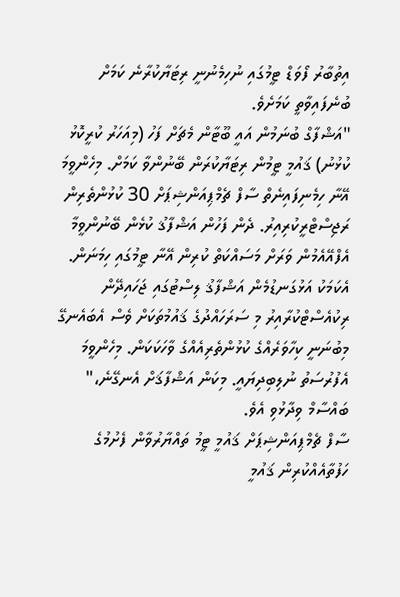އިތުބާރު ފޯވަޑް ޓީމުގައި ނުހިމެނުނީ ރިޓަޔާކުރާނެ ކަމަށް ބުނެފައިވާތީ ކަމަށެވެ.
"އަޝްފާގް ބުނަމުން އައީ ބޫޓާން މެޗަށް ފަހު (މިއަހަރު ކުރީކޮޅު ކުޅުނު) ޤައުމީ ޓީމުން ރިޓަޔާކުރަން ބޭނުންވާ ކަމަށް. މިހެންވީމަ އޭނާ ހިމެނިފައިނެތް ސާފް ޗެމްޕިއަންޝިޕަށް 30 ކުޅުންތެރިން ރަޖިސްޓްރީކުރިއިރު. ދެން ފަހުން އަޝްފާޤު ކުޅެން ބޭނުންވީމާ އެފްއޭއެމުން ވަރަށް މަސައްކަތް ކުރިން އޭނާ ޓީމުގައި ހިމަނަން. އެކަމަކު އަޅުގަނޑުމެން އަޝްފާޤު ލިސްޓުގައި ޖަހައިދޭން ރިކުއެސްޓްކުރާއިރު މި ސަރަހައްދުގެ ޤައުމުތަކަށް ވެސް އެބައެނގޭ މިބުނަނީ ކިހާވަރެއްގެ ކުޅުންތެރިއެއްގެ ވާހަކަކަން. މިހެންވީމަ އެފުރުސަތު ނުލިބިދިޔައީ. މިކަން އަޝްފާޤަށް އެނގޭނެ،" ބައްސާމް ވިދާޅުވި އެވެ.
ސާފް ޗެމްޕިއަންޝިޕަށް ޤައުމީ ޓީމު ތައްޔާރުވާން ފެށުމުގެ ހަފުތާއެއްކުރިން ޤައުމީ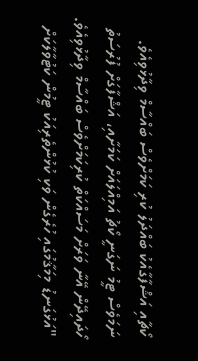ކޯޗާއި އަޝްފާގާއެކު ބައްދަލު ކުރި ކަމަށްވެސް ބައްސާމް ވިދާޅުވިއެވެ. ނަމަވެސް ޓީމު ނަގަނީ ކޯޗު އަމިއްލައަށް ކަމަށާއި، އަޝްފާގަށް ފުރުސަތު ހޯދައިދޭން އޭނާ ވަރަށް މަސައްކަތް ކުރިކަމަށްވެސް ބައްސާމް ވިދާޅުވިއެވެ.
"އަޅުގަނޑު މިމަޤާމުގައި ހުރެގެން ވަކި ކުޅުންތެރިއަކު ޓީމުން ކަޓުވާލާކަށް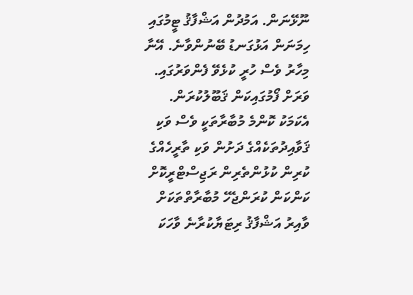ނޫޅޭނަން. އަމުދުން އަޝްފާޤު ޓީމުގައި ހިމަނަން އަޅުގަނޑު ބޭނުންވާނެ. އޭނާ މިހާރު ވެސް ހުރީ ކުޅެވޭ ފެންވަރުގައި. ވަރަށް ފޯމުގައިކަން ޤަބޫލުކުރަން. އެކަމަކު ކޮންމެ މުބާރާތަކީ ވެސް ވަކި ޤަވާއިދުތަކެއްގެ ދަށުން ވަކި ތާރީހެއްގެ ކުރިން ކުޅުންތެރިން ރަޖިސްޓްރީކޮށް ކަންކަން ކުރަންޖެހޭ މުބާރާތްތަކަށް ވާއިރު އަޝްފާޤު ރިޓަޔާކުރާނެ ވާހަކަ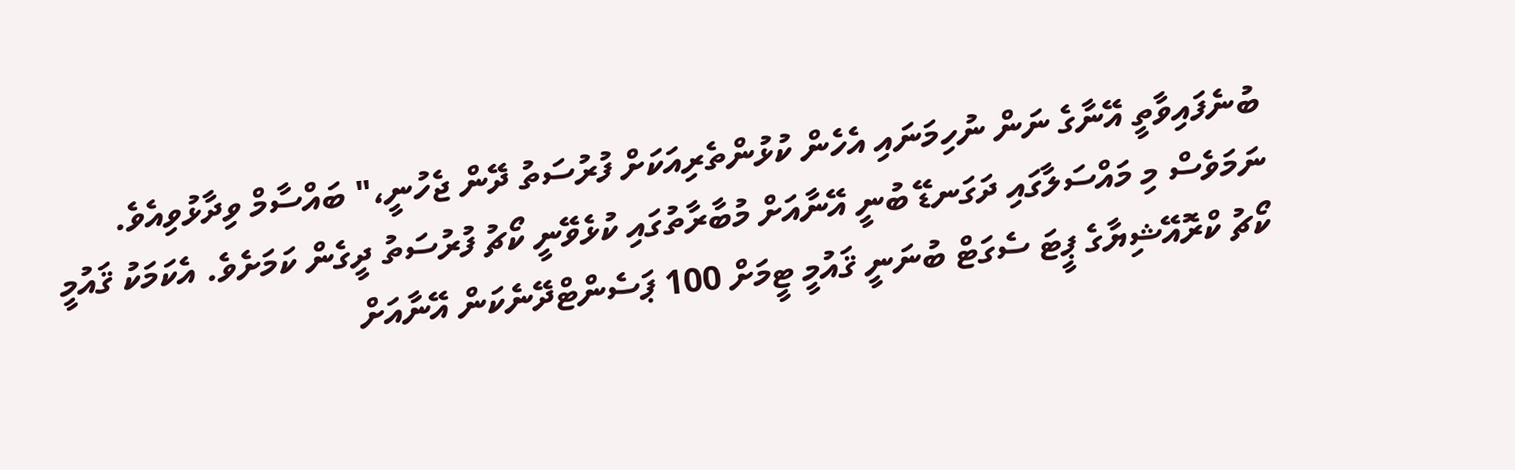ބުނެފައިވާތީ އޭނާގެ ނަން ނުހިމަނައި އެހެން ކުޅުންތެރިއަކަށް ފުރުސަތު ދޭން ޖެހުނީ،" ބައްސާމް ވިދާޅުވިއެވެ.
ނަމަވެސް މި މައްސަލާގައި ދަގަނޑޭ ބުނީ އޭނާއަށް މުބާރާތުގައި ކުޅެވޭނީ ކޯޗު ފުރުސަތު ދީގެން ކަމަށެވެ. އެކަމަކު ޤައުމީ ކޯޗު ކްރޮއޭޝިޔާގެ ޕީޓަ ސެގަޓް ބުނަނީ ޤައުމީ ޓީމަށް 100 ޕަސެންޓްދޭނެކަން އޭނާއަށް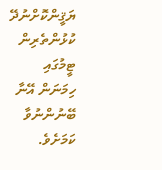ޔަޤީންކޮށްނުދޭ ކުޅުންތެރިން ޓީމުގައި ހިމަނަން އޭނާ ބޭނުންނުވާ ކަމަށެވެ.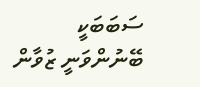ސަބަބަކީ ބޭނުންވަނީ ޒުވާން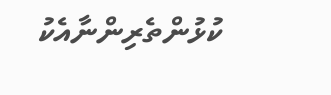ކުޅުންތެރިންނާއެކު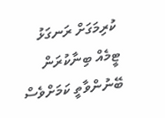ކުރިމަގަށް ރަނގަޅު ޓީމެއް ބިނާކުރަން ބޭނުންވާތީ ކަމަށްވެސް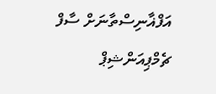އަފްޣާނިސްތާނަށް ސާފް ޗެމްޕިއަންޝިޕް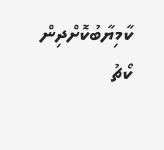ކާމިޔާބުކޮށްދިން ކޯޗު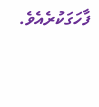ފާހަގަކުރެއެވެ.